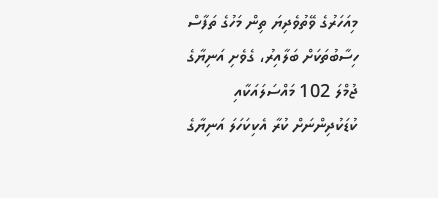މިއަހަރުގެ ވޭތުވެދިޔަ ތިން މަހުގެ ތަފާސް ހިސާބުތަކަށް ބަލާއިރު، ގެވެށި އަނިޔާގެ ޖުމްލަ 102 މައްސަލައަކާއި ކުޑަކުދިންނަށް ކުރާ އެކިކަހަލަ އަނިޔާގެ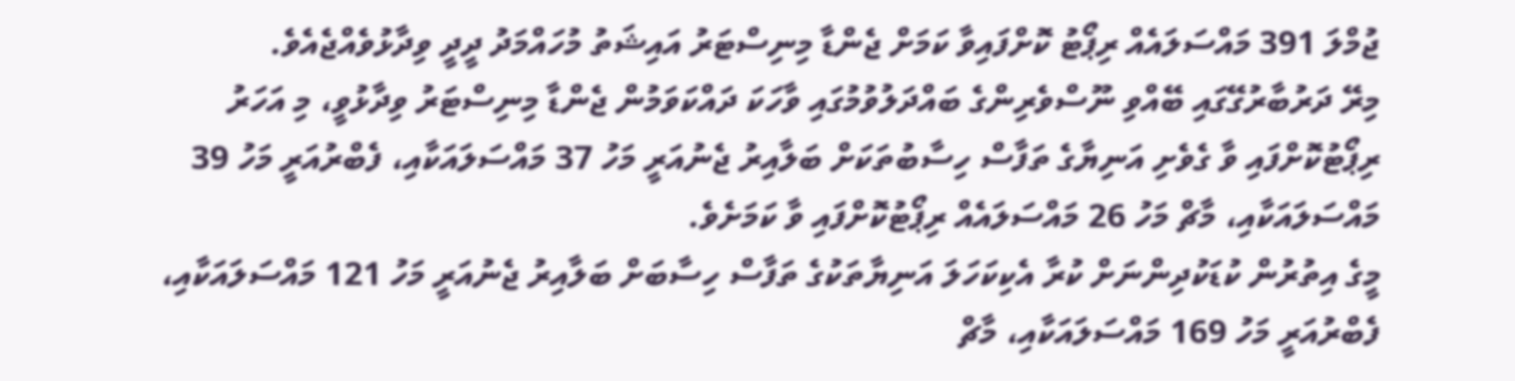ޖުމްލަ 391 މައްސަލައެއް ރިޕޯޓު ކޮށްފައިވާ ކަމަށް ޖެންޑާ މިނިސްޓަރު އައިޝަތު މުހައްމަދު ދީދީ ވިދާޅުވެއްޖެއެވެ.
މިރޭ ދަރުބާރުގޭގައި ބޭއްވި ނޫސްވެރިންގެ ބައްދަލުވުމުގައި ވާހަކަ ދައްކަވަމުން ޖެންޑާ މިނިސްޓަރު ވިދާޅުވީ، މި އަހަރު ރިޕޯޓުކޮށްފައި ވާ ގެވެށި އަނިޔާގެ ތަފާސް ހިސާބުތަކަށް ބަލާއިރު ޖެނުއަރީ މަހު 37 މައްސަލައަކާއި، ފެބްރުއަރީ މަހު 39 މައްސަލައަކާއި، މާޗް މަހު 26 މައްސަލައެއް ރިޕޯޓުކޮށްފައި ވާ ކަމަށެވެ.
މީގެ އިތުރުން ކުޑަކުދިންނަށް ކުރާ އެކިކަހަލަ އަނިޔާތަކުގެ ތަފާސް ހިސާބަށް ބަލާއިރު ޖެނުއަރީ މަހު 121 މައްސަލައަކާއި، ފެބްރުއަރީ މަހު 169 މައްސަލައަކާއި، މާޗް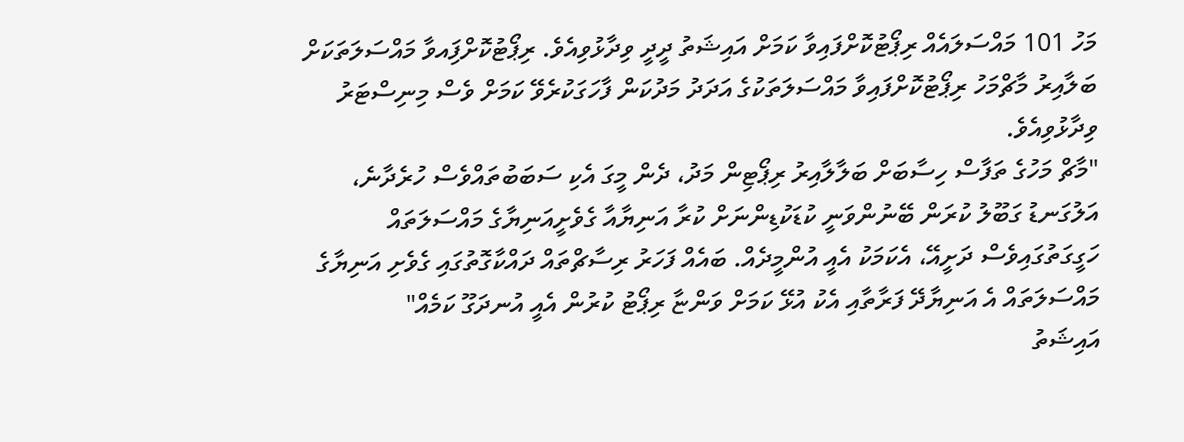މަހު 101 މައްސަލައެއް ރިޕޯޓުކޮށްފައިވާ ކަމަށް އައިޝަތު ދީދީ ވިދާޅުވިއެވެ. ރިޕޯޓުކޮށްފަިއވާ މައްސަލަތަކަށް ބަލާއިރު މާޗްމަހު ރިޕޯޓުކޮށްފައިވާ މައްސަލަތަކުގެ އަދަދު މަދުކަން ފާހަގަކުރެވޭ ކަމަށް ވެސް މިނިސްޓަރު ވިދާޅުވިއެވެ.
"މާޗް މަހުގެ ތަފާސް ހިސާބަށް ބަލާލާއިރު ރިޕޯޓިން މަދު، ދެން މީގަ އެކި ސަބަބުތައްވެސް ހުރެދާނެ، އަލުގަނޑު ގަބޫލު ކުރަން ބޭނުންވަނީ ކުޑަކުޑިންނަށް ކުރާ އަނިޔާއާ ގެވެށީއަނިޔާގެ މައްސަލަތައް ހަގީގަތުގައިވެސް ދަށީއޭ، އެކަމަކު އެއީ އުންމީދެއް. ބައެއް ފަހަރު ރިސާޗްތައް ދައްކާގޮތުގައި ގެވެށި އަނިޔާގެ މައްސަލަތައް އެ އަނިޔާދޭ ފަރާތާއި އެކު އުޅޭ ކަމަށް ވަންޏާ ރިޕޯޓު ކުރުން އެއީ އުނދަގޫ ކަމެއް"
އައިޝަތު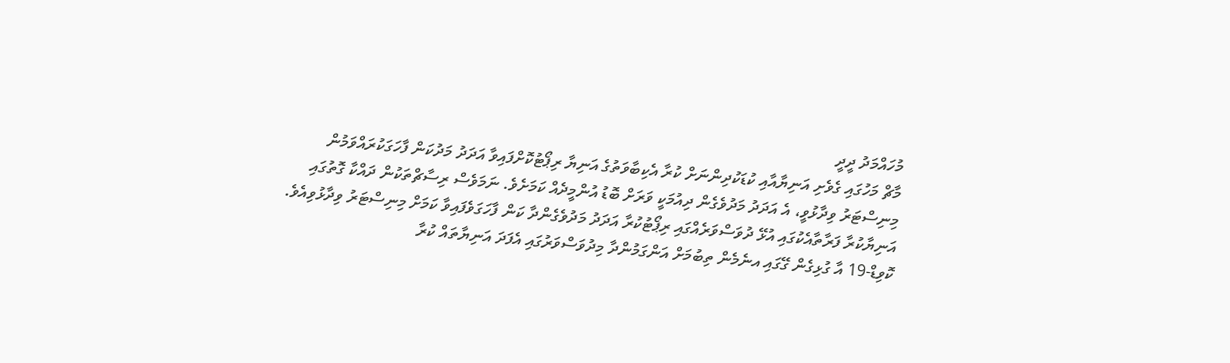މުހައްމަދު ދީދީ
މާޗް މަހުގައި ގެވެށި އަނިޔާއާއި ކުޑަކުދިންނަށް ކުރާ އެކިބާވަތުގެ އަނިޔާ ރިޕޯޓުކޮށްފައިވާ އަދަދު މަދުކަން ފާހަގަކުރައްވަމުން މިނިސްޓަރު ވިދާޅުވީ، އެ އަދަދު މަދުވެގެން ދިއުމަކީ ވަރަށް ބޮޑު އުންމީދެއް ކަމަށެވެ. ނަމަވެސް ރިސާޗްތަކުން ދައްކާ ގޮތުގައި އަނިޔާކުރާ ފަރާތާއެކުގައި އުޅޭ ދުވަސްވަރެއްގައި ރިޕޯޓުކުރާ އަދަދު މަދުވެގެންދާ ކަން ފާހަގަވެފައިވާ ކަމަށް މިނިސްޓަރު ވިދާޅުވިއެވެ.
ކޮވިޑް-19 އާ ގުޅިގެން ގޭގައި އނެމެން ތިބުމަށް އަންގަމުންދާ މިދުވަސްވަރުގައި އެފަދަ އަނިޔާތައް ކުރާ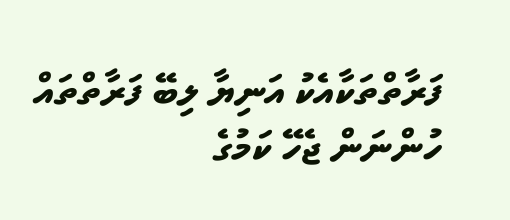ފަރާތްތަކާއެކު އަނިޔާ ލިބޭ ފަރާތްތައް ހުންނަން ޖެހޭ ކަމުގެ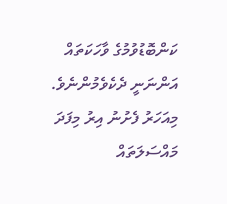ކަންބޮޑުވުމުގެ ވާހަކަތައް އަންނަނީ ދެކެވެމުންނެވެ. މިއަހަރު ފެށުނު އިރު މިފަދަ މައްސަލަތައް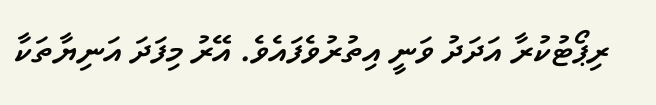ރިޕޯޓުކުރާ އަދަދު ވަނީ އިތުރުވެފައެވެ. އޭރު މިފަދަ އަނިޔާތަކާ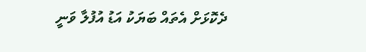ދެކޮޅަށް އެތައް ބަޔަކު އަޑު އުފުލާ ވަނީ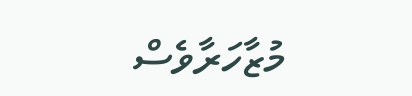މުޒާހަރާވެސް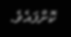ކޮށްފައެވެ.